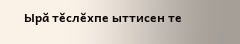Ырă тĕслĕхпе ыттисен те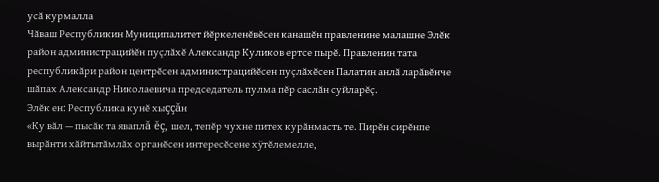усă курмалла
Чăваш Республикин Муниципалитет йĕркеленĕвĕсен канашĕн правленине малашне Элĕк район администрацийĕн пуçлăхĕ Александр Куликов ертсе пырĕ. Правленин тата республикăри район центрĕсен администрацийĕсен пуçлăхĕсен Палатин анлă ларăвĕнче шăпах Александр Николаевича председатель пулма пĕр саслăн суйларĕç.
Элĕк ен: Республика кунĕ хыççăн
«Ку вăл — пысăк та яваплă ĕç, шел, тепĕр чухне питех курăнмасть те. Пирĕн сирĕнпе вырăнти хăйтытăмлăх органĕсен интересĕсене хÿтĕлемелле,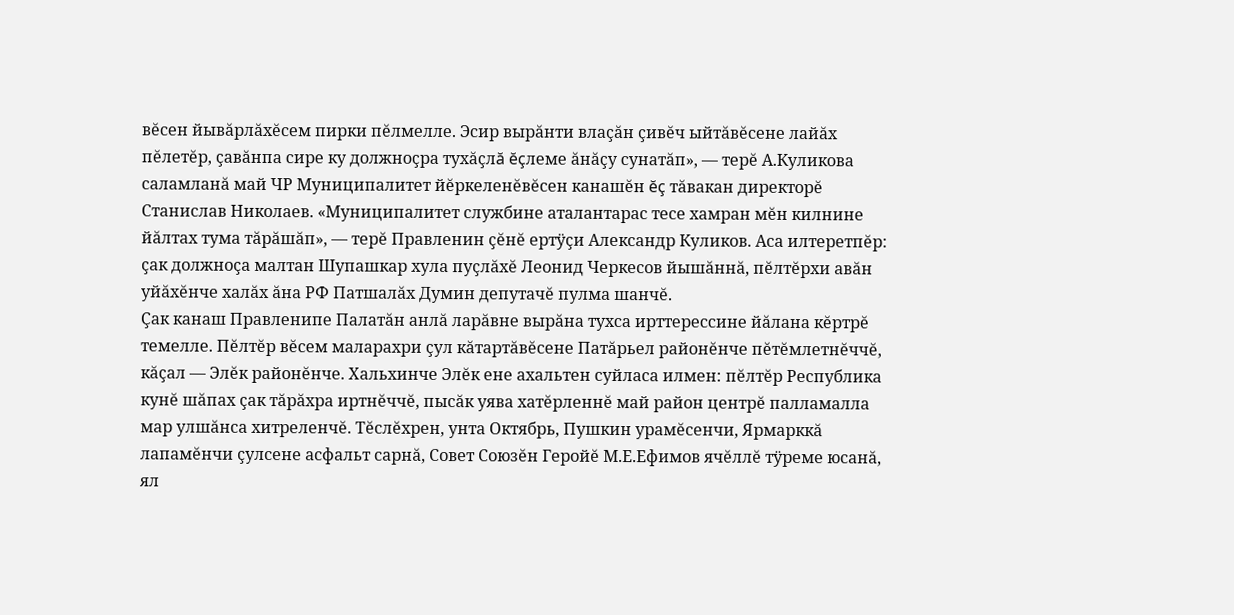вĕсен йывăрлăхĕсем пирки пĕлмелле. Эсир вырăнти влаçăн çивĕч ыйтăвĕсене лайăх пĕлетĕр, çавăнпа сире ку должноçра тухăçлă ĕçлеме ăнăçу сунатăп», — терĕ А.Куликова саламланă май ЧР Муниципалитет йĕркеленĕвĕсен канашĕн ĕç тăвакан директорĕ Станислав Николаев. «Муниципалитет службине аталантарас тесе хамран мĕн килнине йăлтах тума тăрăшăп», — терĕ Правленин çĕнĕ ертÿçи Александр Куликов. Аса илтеретпĕр: çак должноçа малтан Шупашкар хула пуçлăхĕ Леонид Черкесов йышăннă, пĕлтĕрхи авăн уйăхĕнче халăх ăна РФ Патшалăх Думин депутачĕ пулма шанчĕ.
Çак канаш Правленипе Палатăн анлă ларăвне вырăна тухса ирттерессине йăлана кĕртрĕ темелле. Пĕлтĕр вĕсем маларахри çул кăтартăвĕсене Патăрьел районĕнче пĕтĕмлетнĕччĕ, кăçал — Элĕк районĕнче. Хальхинче Элĕк ене ахальтен суйласа илмен: пĕлтĕр Республика кунĕ шăпах çак тăрăхра иртнĕччĕ, пысăк уява хатĕрленнĕ май район центрĕ палламалла мар улшăнса хитреленчĕ. Тĕслĕхрен, унта Октябрь, Пушкин урамĕсенчи, Ярмарккă лапамĕнчи çулсене асфальт сарнă, Совет Союзĕн Геройĕ М.Е.Ефимов ячĕллĕ тÿреме юсанă, ял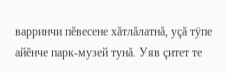варринчи пĕвесене хăтлăлатнă, уçă тÿпе айĕнче парк-музей тунă. Уяв çитет те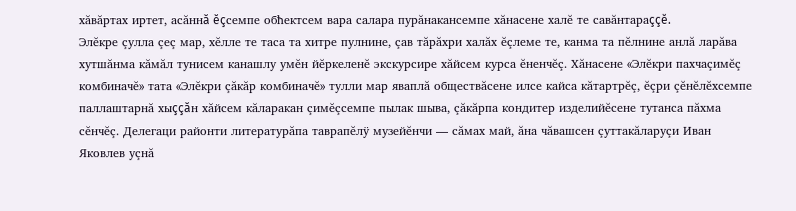хăвăртах иртет, асăннă ĕçсемпе обћектсем вара салара пурăнакансемпе хăнасене халĕ те савăнтараççĕ.
Элĕкре çулла çеç мар, хĕлле те таса та хитре пулнине, çав тăрăхри халăх ĕçлеме те, канма та пĕлнине анлă ларăва хутшăнма кăмăл тунисем канашлу умĕн йĕркеленĕ экскурсире хăйсем курса ĕненчĕç. Хăнасене «Элĕкри пахчаçимĕç комбиначĕ» тата «Элĕкри çăкăр комбиначĕ» тулли мар яваплă обществăсене илсе кайса кăтартрĕç, ĕçри çĕнĕлĕхсемпе паллаштарнă хыççăн хăйсем кăларакан çимĕçсемпе пылак шыва, çăкăрпа кондитер изделийĕсене тутанса пăхма сĕнчĕç. Делегаци районти литературăпа таврапĕлÿ музейĕнчи — сăмах май, ăна чăвашсен çуттакăларуçи Иван Яковлев уçнă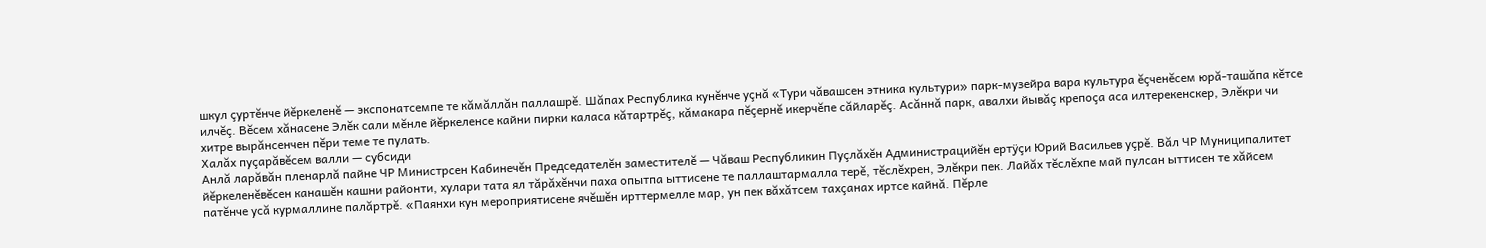шкул çуртĕнче йĕркеленĕ — экспонатсемпе те кăмăллăн паллашрĕ. Шăпах Республика кунĕнче уçнă «Тури чăвашсен этника культури» парк-музейра вара культура ĕçченĕсем юрă-ташăпа кĕтсе илчĕç. Вĕсем хăнасене Элĕк сали мĕнле йĕркеленсе кайни пирки каласа кăтартрĕç, кăмакара пĕçернĕ икерчĕпе сăйларĕç. Асăннă парк, авалхи йывăç крепоçа аса илтерекенскер, Элĕкри чи хитре вырăнсенчен пĕри теме те пулать.
Халăх пуçарăвĕсем валли — субсиди
Анлă ларăвăн пленарлă пайне ЧР Министрсен Кабинечĕн Председателĕн заместителĕ — Чăваш Республикин Пуçлăхĕн Администрацийĕн ертÿçи Юрий Васильев уçрĕ. Вăл ЧР Муниципалитет йĕркеленĕвĕсен канашĕн кашни районти, хулари тата ял тăрăхĕнчи паха опытпа ыттисене те паллаштармалла терĕ, тĕслĕхрен, Элĕкри пек. Лайăх тĕслĕхпе май пулсан ыттисен те хăйсем патĕнче усă курмаллине палăртрĕ. «Паянхи кун мероприятисене ячĕшĕн ирттермелле мар, ун пек вăхăтсем тахçанах иртсе кайнă. Пĕрле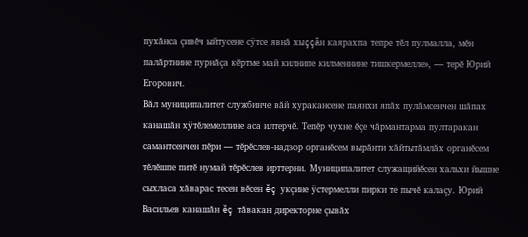пухăнса çивĕч ыйтусене сÿтсе явнă хыççăн каярахпа тепре тĕл пулмалла, мĕн палăртнине пурнăçа кĕртме май килнипе килменнине тишкермелле», — терĕ Юрий Егорович.
Вăл муниципалитет службинче вăй хуракансене паянхи япăх пулăмсенчен шăпах канашăн хÿтĕлемеллине аса илтерчĕ. Тепĕр чухне ĕçе чăрмантарма пултаракан самантсенчен пĕри — тĕрĕслев-надзор органĕсем вырăнти хăйтытăмлăх органĕсем тĕлĕшпе питĕ нумай тĕрĕслев ирттерни. Муниципалитет служащийĕсен хальхи йышне сыхласа хăварас тесен вĕсен ĕç укçине ÿстермелли пирки те пычĕ калаçу. Юрий Васильев канашăн ĕç тăвакан директорне çывăх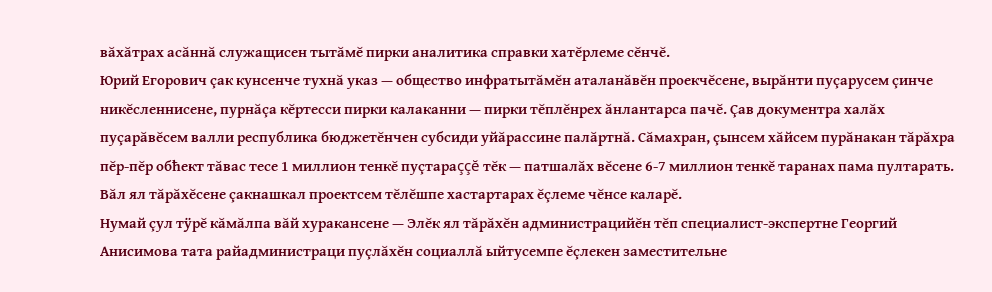вăхăтрах асăннă служащисен тытăмĕ пирки аналитика справки хатĕрлеме сĕнчĕ.
Юрий Егорович çак кунсенче тухнă указ — общество инфратытăмĕн аталанăвĕн проекчĕсене, вырăнти пуçарусем çинче никĕсленнисене, пурнăçа кĕртесси пирки калаканни — пирки тĕплĕнрех ăнлантарса пачĕ. Çав документра халăх пуçарăвĕсем валли республика бюджетĕнчен субсиди уйăрассине палăртнă. Сăмахран, çынсем хăйсем пурăнакан тăрăхра пĕр-пĕр обћект тăвас тесе 1 миллион тенкĕ пуçтараççĕ тĕк — патшалăх вĕсене 6-7 миллион тенкĕ таранах пама пултарать. Вăл ял тăрăхĕсене çакнашкал проектсем тĕлĕшпе хастартарах ĕçлеме чĕнсе каларĕ.
Нумай çул тÿрĕ кăмăлпа вăй хуракансене — Элĕк ял тăрăхĕн администрацийĕн тĕп специалист-экспертне Георгий Анисимова тата райадминистраци пуçлăхĕн социаллă ыйтусемпе ĕçлекен заместительне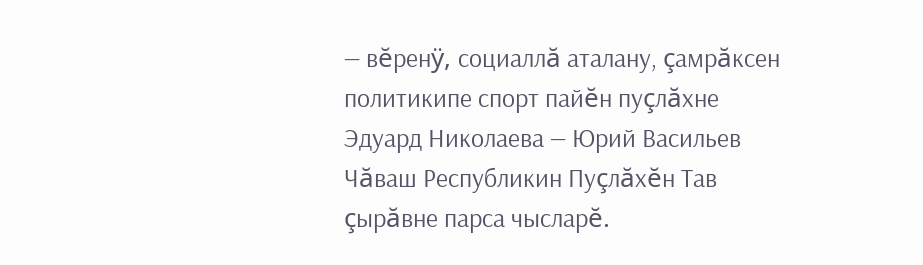— вĕренÿ, социаллă аталану, çамрăксен политикипе спорт пайĕн пуçлăхне Эдуард Николаева — Юрий Васильев Чăваш Республикин Пуçлăхĕн Тав çырăвне парса чысларĕ.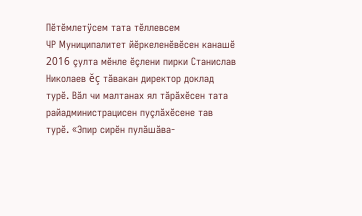Пĕтĕмлетÿсем тата тĕллевсем
ЧР Муниципалитет йĕркеленĕвĕсен канашĕ 2016 çулта мĕнле ĕçлени пирки Станислав Николаев ĕç тăвакан директор доклад турĕ. Вăл чи малтанах ял тăрăхĕсен тата райадминистрацисен пуçлăхĕсене тав турĕ. «Эпир сирĕн пулăшăва-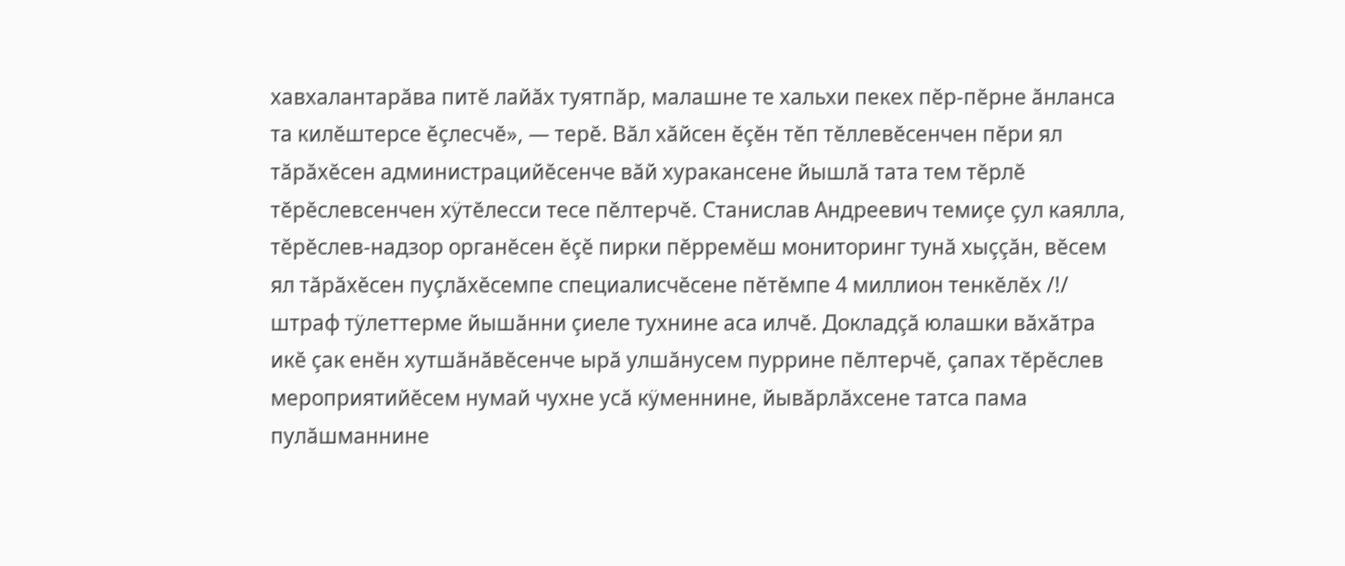хавхалантарăва питĕ лайăх туятпăр, малашне те хальхи пекех пĕр-пĕрне ăнланса та килĕштерсе ĕçлесчĕ», — терĕ. Вăл хăйсен ĕçĕн тĕп тĕллевĕсенчен пĕри ял тăрăхĕсен администрацийĕсенче вăй хуракансене йышлă тата тем тĕрлĕ тĕрĕслевсенчен хÿтĕлесси тесе пĕлтерчĕ. Станислав Андреевич темиçе çул каялла, тĕрĕслев-надзор органĕсен ĕçĕ пирки пĕрремĕш мониторинг тунă хыççăн, вĕсем ял тăрăхĕсен пуçлăхĕсемпе специалисчĕсене пĕтĕмпе 4 миллион тенкĕлĕх /!/ штраф тÿлеттерме йышăнни çиеле тухнине аса илчĕ. Докладçă юлашки вăхăтра икĕ çак енĕн хутшăнăвĕсенче ырă улшăнусем пуррине пĕлтерчĕ, çапах тĕрĕслев мероприятийĕсем нумай чухне усă кÿменнине, йывăрлăхсене татса пама пулăшманнине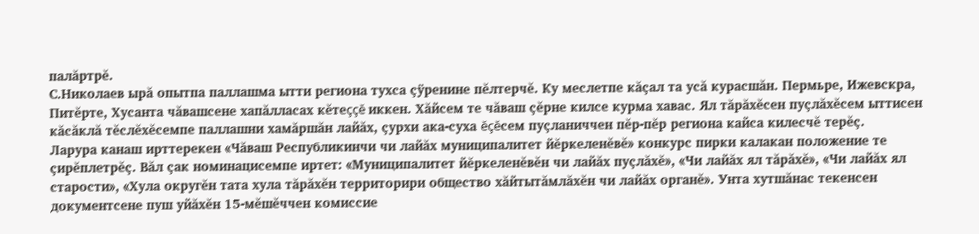палăртрĕ.
С.Николаев ырă опытпа паллашма ытти региона тухса çÿренине пĕлтерчĕ. Ку меслетпе кăçал та усă курасшăн. Пермьре, Ижевскра, Питĕрте, Хусанта чăвашсене хапăлласах кĕтеççĕ иккен. Хăйсем те чăваш çĕрне килсе курма хавас. Ял тăрăхĕсен пуçлăхĕсем ыттисен кăсăклă тĕслĕхĕсемпе паллашни хамăршăн лайăх, çурхи ака-суха ĕçĕсем пуçланиччен пĕр-пĕр региона кайса килесчĕ терĕç.
Ларура канаш ирттерекен «Чăваш Республикинчи чи лайăх муниципалитет йĕркеленĕвĕ» конкурс пирки калакан положение те çирĕплетрĕç. Вăл çак номинацисемпе иртет: «Муниципалитет йĕркеленĕвĕн чи лайăх пуçлăхĕ», «Чи лайăх ял тăрăхĕ», «Чи лайăх ял старости», «Хула округĕн тата хула тăрăхĕн территорири общество хăйтытăмлăхĕн чи лайăх органĕ». Унта хутшăнас текенсен документсене пуш уйăхĕн 15-мĕшĕччен комиссие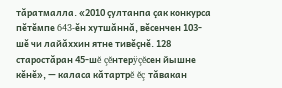тăратмалла. «2010 çултанпа çак конкурса пĕтĕмпе 643-ĕн хутшăннă, вĕсенчен 103-шĕ чи лайăххин ятне тивĕçнĕ. 128 старостăран 45-шĕ çĕнтерÿçĕсен йышне кĕнĕ», — каласа кăтартрĕ ĕç тăвакан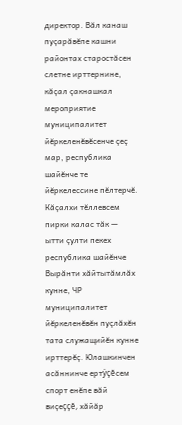директор. Вăл канаш пуçарăвĕпе кашни районтах старостăсен слетне ирттернине, кăçал çакнашкал мероприятие муниципалитет йĕркеленĕвĕсенче çеç мар, республика шайĕнче те йĕркелессине пĕлтерчĕ.
Кăçалхи тĕллевсем пирки калас тăк — ытти çулти пекех республика шайĕнче Вырăнти хăйтытăмлăх кунне, ЧР муниципалитет йĕркеленĕвĕн пуçлăхĕн тата служащийĕн кунне ирттерĕç. Юлашкинчен асăннинче ертÿçĕсем спорт енĕпе вăй виçеççĕ, хăйăр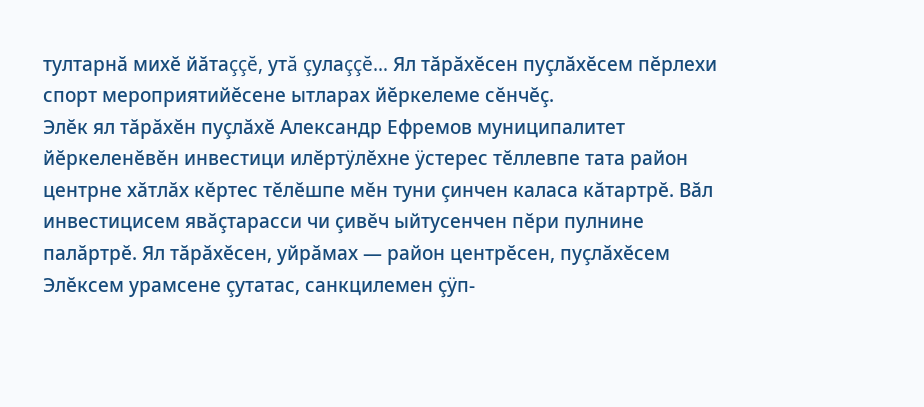тултарнă михĕ йăтаççĕ, утă çулаççĕ… Ял тăрăхĕсен пуçлăхĕсем пĕрлехи спорт мероприятийĕсене ытларах йĕркелеме сĕнчĕç.
Элĕк ял тăрăхĕн пуçлăхĕ Александр Ефремов муниципалитет йĕркеленĕвĕн инвестици илĕртÿлĕхне ÿстерес тĕллевпе тата район центрне хăтлăх кĕртес тĕлĕшпе мĕн туни çинчен каласа кăтартрĕ. Вăл инвестицисем явăçтарасси чи çивĕч ыйтусенчен пĕри пулнине палăртрĕ. Ял тăрăхĕсен, уйрăмах — район центрĕсен, пуçлăхĕсем Элĕксем урамсене çутатас, санкцилемен çÿп-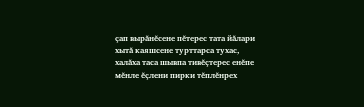çап вырăнĕсене пĕтерес тата йăлари хытă каяшсене турттарса тухас, халăха таса шывпа тивĕçтерес енĕпе мĕнле ĕçлени пирки тĕплĕнрех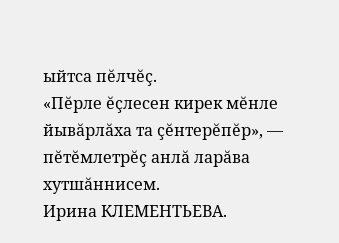ыйтса пĕлчĕç.
«Пĕрле ĕçлесен кирек мĕнле йывăрлăха та çĕнтерĕпĕр», — пĕтĕмлетрĕç анлă ларăва хутшăннисем.
Ирина КЛЕМЕНТЬЕВА.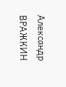Александр ВРАЖКИН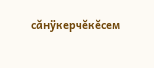сăнÿкерчĕкĕсем